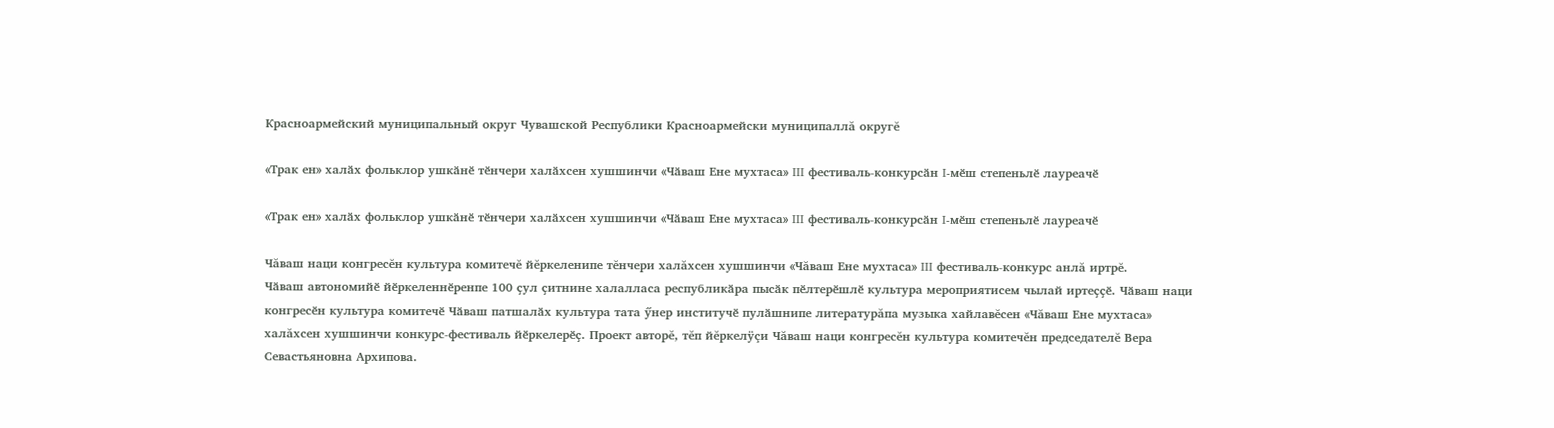Красноармейский муниципальный округ Чувашской Республики Красноармейски муниципаллă округĕ

«Трак ен» халӑх фольклор ушкӑнӗ тӗнчери халӑхсен хушшинчи «Чӑваш Ене мухтаса» III фестиваль-конкурсӑн I-мӗш степеньлӗ лауреачӗ

«Трак ен» халӑх фольклор ушкӑнӗ тӗнчери халӑхсен хушшинчи «Чӑваш Ене мухтаса» III фестиваль-конкурсӑн I-мӗш степеньлӗ лауреачӗ

Чăваш наци конгресĕн культура комитечĕ йĕркеленипе тĕнчери халăхсен хушшинчи «Чăваш Ене мухтаса» III фестиваль-конкурс анлă иртрĕ.
Чӑваш автономийӗ йӗркеленнӗренпе 100 ҫул ҫитнине халалласа республикӑра пысӑк пӗлтерӗшлӗ культура мероприятисем чылай иртеҫҫӗ. Чӑваш наци конгресӗн культура комитечӗ Чӑваш патшалӑх культура тата ӳнер институчӗ пулӑшнипе литературăпа музыка хайлавĕсен «Чăваш Ене мухтаса» халăхсен хушшинчи конкурс-фестиваль йӗркелерӗҫ. Проект авторĕ, тĕп йĕркелÿçи Чăваш наци конгресĕн культура комитечĕн председателĕ Вера Севастьяновна Архипова.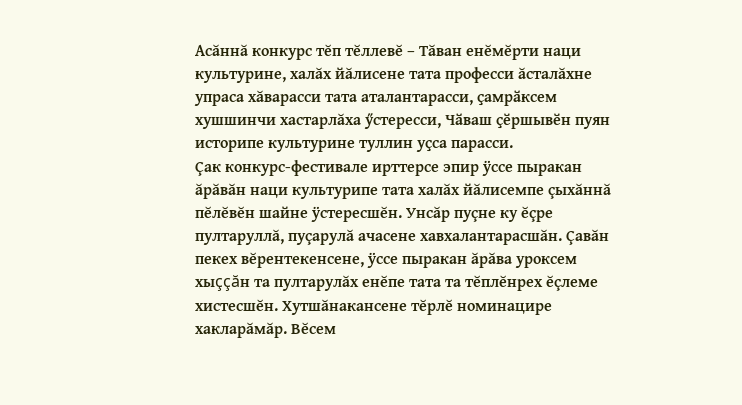Асăннă конкурс тĕп тĕллевĕ – Тăван енĕмĕрти наци культурине, халăх йăлисене тата професси ăсталăхне упраса хăварасси тата аталантарасси, ҫамрӑксем хушшинчи хастарлăха ӳстересси, Чӑваш ҫӗршывӗн пуян историпе культурине туллин уҫса парасси.
Çак конкурс-фестивале ирттерсе эпир ÿссе пыракан ăрăвăн наци культурипе тата халăх йăлисемпе çыхăннă пĕлĕвĕн шайне ÿстересшĕн. Унсăр пуçне ку ĕçре пултаруллă, пуçарулă ачасене хавхалантарасшăн. Çавăн пекех вĕрентекенсене, ÿссе пыракан ăрăва уроксем хыççăн та пултарулăх енĕпе тата та тĕплĕнрех ĕçлеме хистесшĕн. Хутшăнакансене тĕрлĕ номинацире хакларăмăр. Вĕсем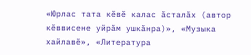«Юрлас тата кĕвĕ калас ăсталăх (автор кĕввисене уйрăм ушкăнра)», «Музыка хайлавĕ», «Литература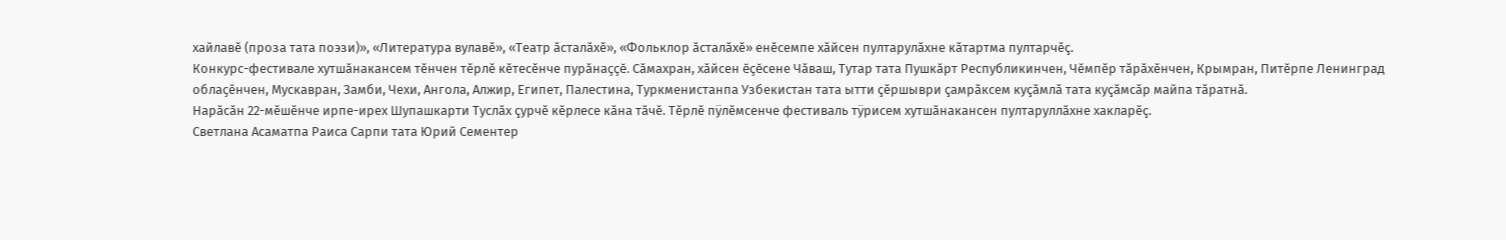хайлавĕ (проза тата поэзи)», «Литература вулавĕ», «Театр ăсталăхĕ», «Фольклор ăсталăхĕ» енĕсемпе хăйсен пултарулăхне кăтартма пултарчĕç.
Конкурс-фестивале хутшăнакансем тĕнчен тĕрлĕ кĕтесĕнче пурăнаççĕ. Сăмахран, хăйсен ĕçĕсене Чăваш, Тутар тата Пушкӑрт Республикинчен, Чӗмпĕр тăрăхĕнчен, Крымран, Питӗрпе Ленинград облаҫӗнчен, Мускавран, Замби, Чехи, Ангола, Алжир, Египет, Палестина, Туркменистанпа Узбекистан тата ытти çĕршыври çамрăксем куçăмлă тата куçăмсăр майпа тăратнă.
Нарăсăн 22-мĕшĕнче ирпе-ирех Шупашкарти Туслăх çурчĕ кĕрлесе кăна тăчĕ. Тĕрлĕ пÿлĕмсенче фестиваль тÿрисем хутшăнакансен пултаруллăхне хакларĕç.
Светлана Асаматпа Раиса Сарпи тата Юрий Сементер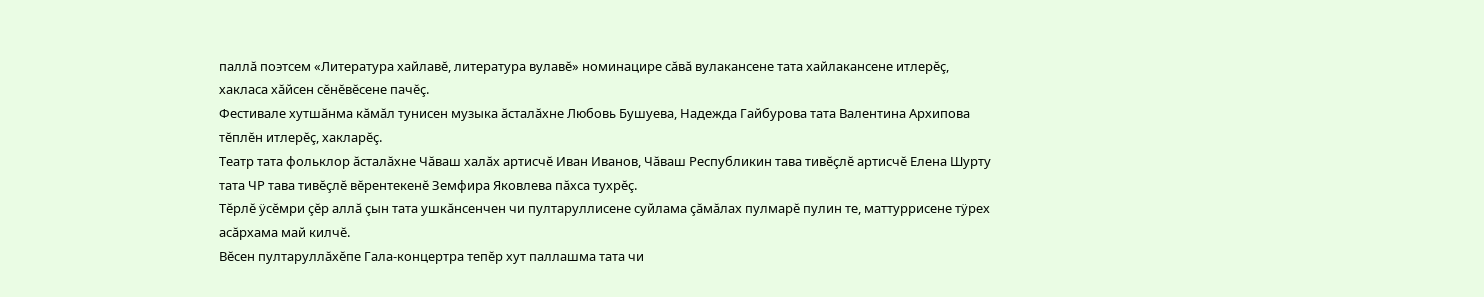паллă поэтсем «Литература хайлавĕ, литература вулавĕ» номинацире сăвă вулакансене тата хайлакансене итлерĕç, хакласа хăйсен сĕнĕвĕсене пачĕç.
Фестивале хутшăнма кăмăл тунисен музыка ăсталăхне Любовь Бушуева, Надежда Гайбурова тата Валентина Архипова тĕплĕн итлерĕç, хакларĕç.
Театр тата фольклор ăсталăхне Чăваш халăх артисчĕ Иван Иванов, Чăваш Республикин тава тивĕçлĕ артисчĕ Елена Шурту тата ЧР тава тивĕçлĕ вĕрентекенĕ Земфира Яковлева пăхса тухрĕç.
Тĕрлĕ ÿсĕмри çĕр аллă çын тата ушкăнсенчен чи пултаруллисене суйлама çăмăлах пулмарĕ пулин те, маттуррисене тÿрех асăрхама май килчĕ.
Вĕсен пултаруллăхĕпе Гала-концертра тепĕр хут паллашма тата чи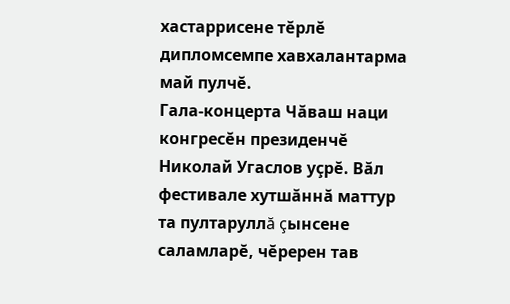хастаррисене тĕрлĕ дипломсемпе хавхалантарма май пулчĕ.
Гала-концерта Чăваш наци конгресĕн президенчĕ Николай Угаслов уçрĕ. Вăл фестивале хутшăннă маттур та пултаруллă çынсене саламларĕ, чĕререн тав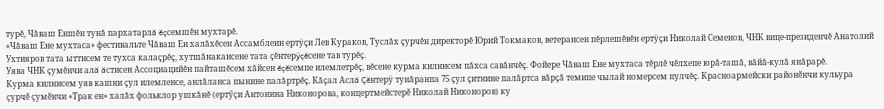турĕ, Чăваш Еншĕн тунă пархатарлă ĕçсемшĕн мухтарĕ.
«Чăваш Ене мухтаса» фестивальте Чăваш Ен халăхĕсен Ассамблеин ертÿçи Лев Кураков, Туслăх çурчĕн директорĕ Юрий Токмаков, ветерансен пĕрлешĕвĕн ертÿçи Николай Семенов, ЧНК вице-президенчĕ Анатолий Ухтияров тата ыттисем те тухса калаçрĕç, хутшăнакансене тата çĕнтерÿçĕсене тав турĕç.
Уява ЧНК çумĕнчи алă ăстисен Ассоциацийĕн пайташĕсем хăйсен ĕçĕсемпе илемлетрĕç, вĕсене курма килнисем пăхса савăнчĕç. Фойере Чăваш Ене мухтаса тĕрлĕ чĕлхепе юрă-ташă, вăйă-кулă янăрарĕ.
Курма килнисем уяв кашни çул илемленсе, анлăланса пынине палăртрĕç. Кăçал Аслă Çĕнтерÿ тунăранпа 75 çул çитнине палăртса вăрçă темипе чылай номерсем пулчĕç. Красноармейски районӗнчи кульура ҫурчӗ ҫумӗнчи «Трак ен» халăх фольклор ушкăнĕ (ертӳҫи Антонина Никонорова, концертмейстерӗ Николай Никоноров) ку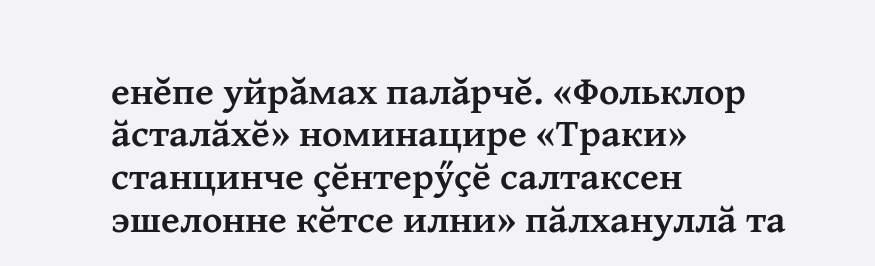енĕпе уйрăмах палăрчĕ. «Фольклор ӑсталӑхӗ» номинацире «Траки» станцинче ҫӗнтерӳҫӗ салтаксен эшелонне кӗтсе илни» пӑлхануллӑ та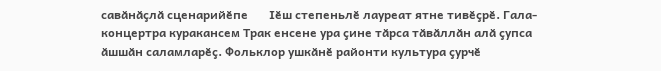савӑнӑҫлӑ сценарийӗпе       Iӗш степеньлӗ лауреат ятне тивӗҫрӗ. Гала-концертра куракансем Трак енсене ура ҫине тӑрса тӑвӑллӑн алӑ ҫупса ӑшшӑн саламларӗҫ. Фольклор ушкӑнӗ районти культура ҫурчӗ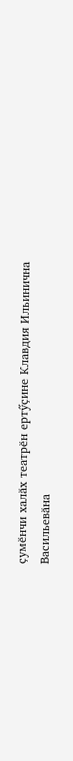ҫумӗнчи халӑх театрӗн ертӳҫине Клавдия Ильинична Васильевӑна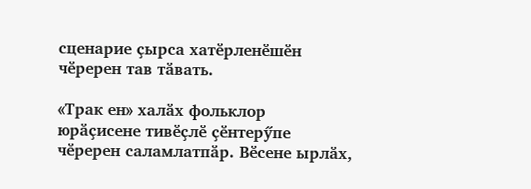сценарие ҫырса хатӗрленӗшӗн чӗререн тав тӑвать.

«Трак ен» халӑх фольклор юрӑҫисене тивӗҫлӗ ҫӗнтерӳпе чӗререн саламлатпӑр. Вӗсене ырлӑх,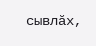сывлӑх,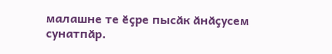малашне те ӗҫре пысӑк ӑнӑҫусем сунатпӑр.